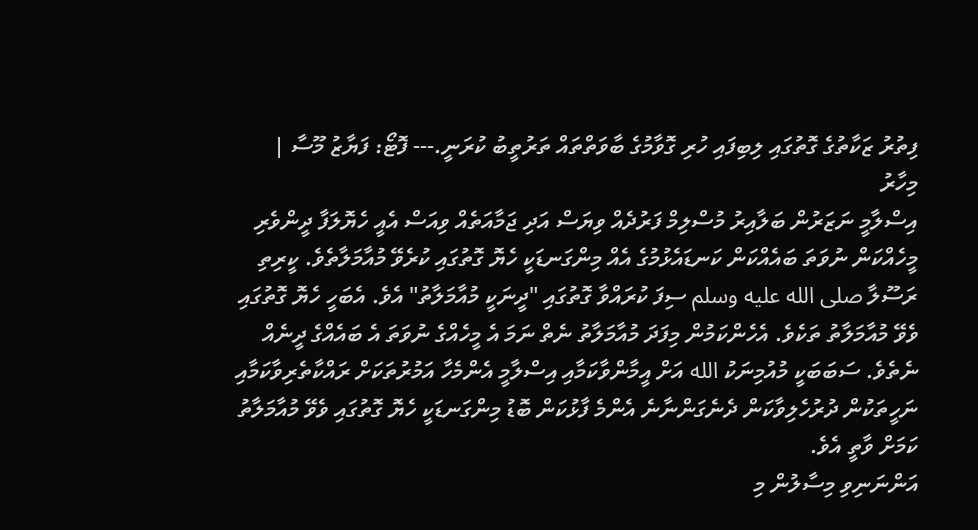ފިތުރު ޒަކާތުގެ ގޮތުގައި ލިބިފައި ހުރި ގޮވާމުގެ ބާވަތްތައް ތަރުތީބު ކުރަނީ.--- ފޮޓޯ: ފަޔާޒު މޫސާ | މިހާރު
އިސްލާމީ ނަޒަރުން ބަލާއިރު މުސްލިމް ފަރުދެއް ވިޔަސް އަދި ޖަމާއަތެއް ވިއަސް އެއީ ހެޔޮލަފާ ދީންވެރި މީހެއްކަން ނުވަތަ ބައެއްކަން ކަނޑައެޅުމުގެ އެއް މިންގަނޑަކީ ހެޔޮ ގޮތުގައި ކުރެވޭ މުއާމަލާތެވެ. ކީރިތި ރަސޫލާ صلى الله عليه وسلم ސިފަ ކުރައްވާ ގޮތުގައި "ދީނަކީ މުއާމަލާތު" އެވެ. އެބަހީ ހެޔޮ ގޮތުގައި ވެވޭ މުއާމަލާތު ތަކެވެ. އެހެންކަމުން މިފަދަ މުއާމަލާތު ނެތް ނަމަ އެ މީހެއްގެ ނުވަތަ އެ ބައެއްގެ ދީނެއް ނެތެވެ. ސަބަބަކީ މުއުމިނަކު الله އަށް އީމާންވާކަމާއި އިސްލާމީ އެންމެހާ އަމުރުތަކަށް ރައްކާތެރިވާކަމާއި ނަހީތަކުން ދުރުހެލިވާކަން ދެނެގަންނާނެ އެންމެ ފާޅުކަން ބޮޑު މިންގަނޑަކީ ހެޔޮ ގޮތުގައި ވެވޭ މުއާމަލާތު ކަމަށް ވާތީ އެވެ.
އަންނަނިވި މިސާލުން މި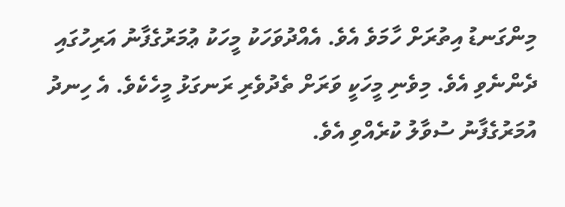މިންގަނޑު އިތުރަށް ހާމަވެ އެވެ. އެއްދުވަހަކު މީހަކު ޢުމަރުގެފާނު އަރިހުގައި ދެންނެވި އެވެ. މިވެނި މީހަކީ ވަރަށް ތެދުވެރި ރަނގަޅު މީހެކެވެ. އެ ހިނދު އުމަރުގެފާނު ސުވާލު ކުރެއްވި އެވެ.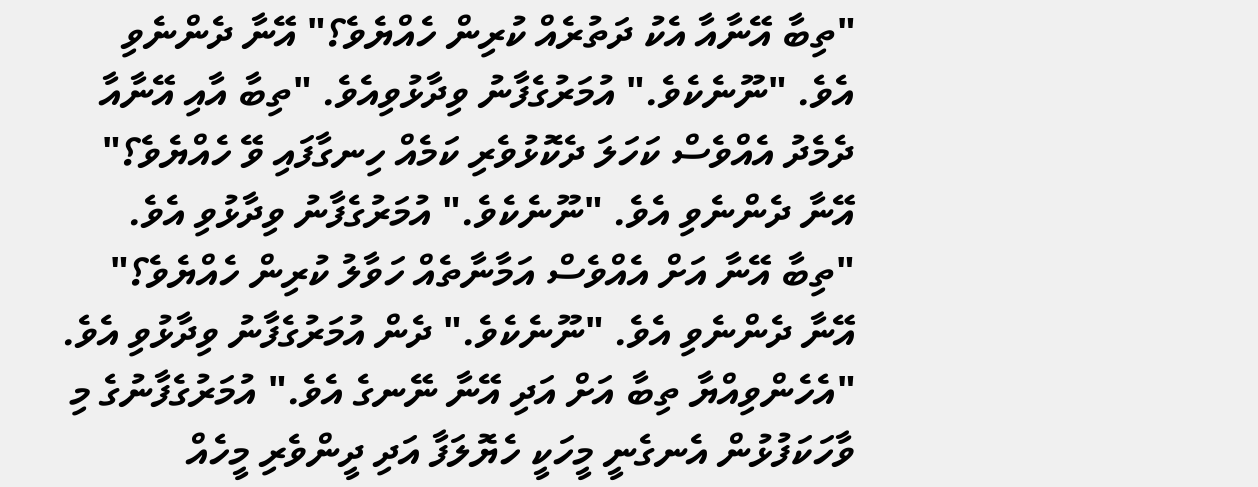"ތިބާ އޭނާއާ އެކު ދަތުރެއް ކުރިން ހެއްޔެވެ؟" އޭނާ ދެންނެވި އެވެ. "ނޫނެކެވެ." އުމަރުގެފާނު ވިދާޅުވިއެވެ. "ތިބާ އާއި އޭނާއާ ދެމެދު އެއްވެސް ކަހަލަ ދެކޮޅުވެރި ކަމެއް ހިނގާފައި ވޭ ހެއްޔެވެ؟" އޭނާ ދެންނެވި އެވެ. "ނޫނެކެވެ." އުމަރުގެފާނު ވިދާޅުވި އެވެ. "ތިބާ އޭނާ އަށް އެއްވެސް އަމާނާތެއް ހަވާލު ކުރިން ހެއްޔެވެ؟" އޭނާ ދެންނެވި އެވެ. "ނޫނެކެވެ." ދެން އުމަރުގެފާނު ވިދާޅުވި އެވެ. "އެހެންވިއްޔާ ތިބާ އަށް އަދި އޭނާ ނޭނގެ އެވެ." އުމަރުގެފާނުގެ މި ވާހަކަފުޅުން އެނގެނީ މީހަކީ ހެޔޮލަފާ އަދި ދީންވެރި މީހެއް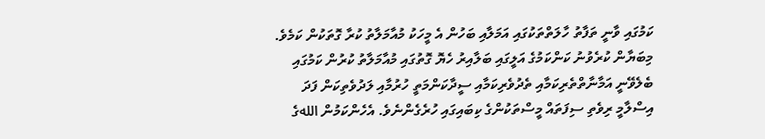ކަމުގައި ވާނީ ތަފާތު ހާލަތްތަކުގައި އަމަލާއި ބަހުން އެ މީހަކު މުއާމަލާތު ކުރާ ގޮތަކުން ކަމެވެ.
މިބަޔާން ކުރެވުނު ކަންކަމުގެ އަލީގައި ބަލާއިރު ހެޔޮ ގޮތުގައި މުއާމަލާތު ކުރުން ކަމުގައި ބެލެވޭނީ އަމާނާތްތެރިކަމާއި ތެދުވެރިކަމާއި ސީދާކަންމަތީ ހުރުމާއި ލަދުވެތިކަން ފަދަ އިސްލާމީ ރިވެތި ސިފަތައް މީސްތަކުންގެ ކިބައިގައި ހުރެގެންނެވެ. އެހެންކަމުން اللهގެ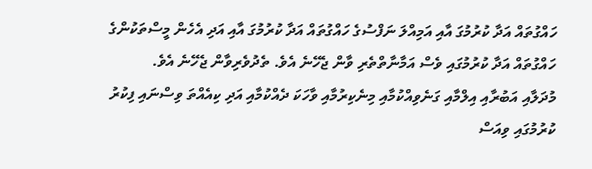ހައްގުތައް އަދާ ކުރުމުގަ އާއި އަމިއްލަ ނަފްސުގެ ހައްގުތައް އަދާ ކުރުމުގަ އާއި އަދި އެހެން މީސްތަކުންގެ ހައްގުތައް އަދާ ކުރުމުގައި ވެސް އަމާނާތްތެރި ވާން ޖެހޭނެ އެވެ. ތެދުވެރިވާން ޖެހޭނެ އެވެ.
މުދަލާއި އަބުރާއި އިލްމާއި ގަނެވިއްކުމާއި މިނެކިރުމާއި ވާހަކަ ދެއްކުމާއި އަދި ކިއެއްތަ ވިސްނައި ފިކުރު ކުރުމުގައި ވިއަސް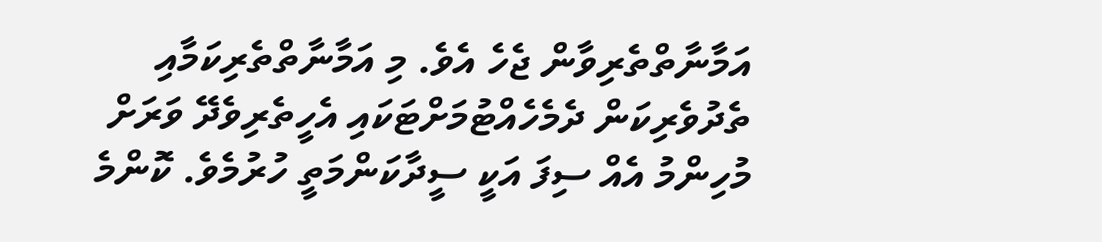އަމާނާތްތެރިވާން ޖެހެ އެވެ. މި އަމާނާތްތެރިކަމާއި ތެދުވެރިކަން ދެމެހެއްޓުމަށްޓަކައި އެހީތެރިވެދޭ ވަރަށް މުހިންމު އެއް ސިފަ އަކީ ސީދާކަންމަތީ ހުރުމެވެ. ކޮންމެ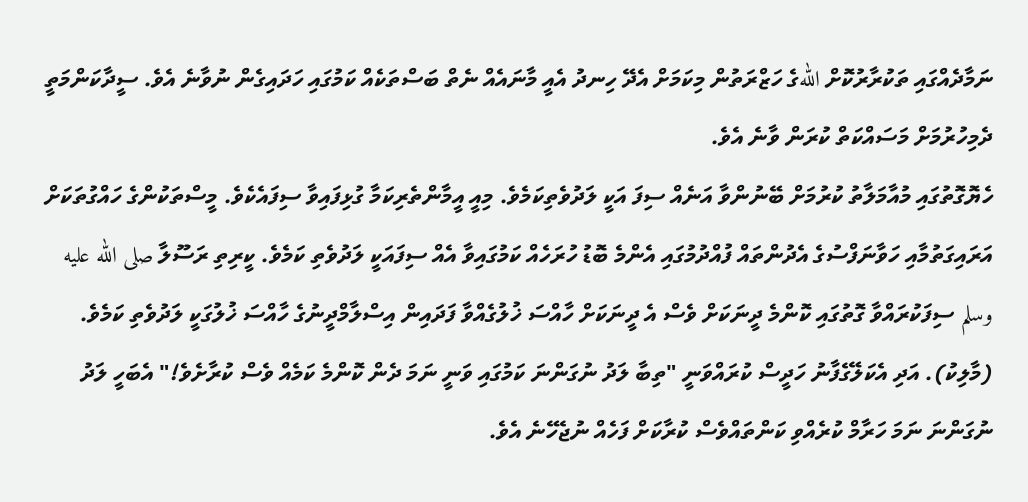ނަމާދެއްގައި ތަކުރާރުކޮށް اللهގެ ހަޒްރަތުން މިކަމަށް އެދޭ ހިނދު އެއީ މާނައެއް ނެތް ބަސްތަކެއް ކަމުގައި ހަދައިގެން ނުވާނެ އެވެ. ސީދާކަންމަތީ ދެމިހުރުމަށް މަސައްކަތް ކުރަން ވާނެ އެވެ.
ހެޔޮގޮތުގައި މުއާމަލާތު ކުރުމަށް ބޭނުންވާ އަނެއް ސިފަ އަކީ ލަދުވެތިކަމެވެ. މިއީ އީމާންތެރިކަމާ ގުޅިފައިވާ ސިފައެކެވެ. މީސްތަކުންގެ ހައްގުތަކަށް އަރައިގަތުމާއި ހަވާނަފްސުގެ އެދުންތައް ފުއްދުމުގައި އެންމެ ބޮޑު ހުރަހެއް ކަމުގައިވާ އެއް ސިފައަކީ ލަދުވެތި ކަމެވެ. ކީރިތި ރަސޫލާ صلى الله عليه وسلم ސިފަކުރައްވާ ގޮތުގައި ކޮންމެ ދީނަކަށް ވެސް އެ ދީނަކަށް ހާއްސަ ޚުލުގެއްވާ ފަދައިން އިސްލާމްދީނުގެ ހާއްސަ ޚުލުގަކީ ލަދުވެތި ކަމެވެ. (މާލިކު). އަދި އެކަލޭގެފާނު ހަދީސް ކުރައްވަނީ "ތިބާ ލަދު ނުގަންނަ ކަމުގައި ވަނީ ނަމަ ދެން ކޮންމެ ކަމެއް ވެސް ކުރާށެވެ!" އެބަހީ ލަދު ނުގަންނަ ނަމަ ހަރާމް ކުރެއްވި ކަންތައްވެސް ކުރާކަށް ފަހެއް ނުޖެހޭނެ އެވެ.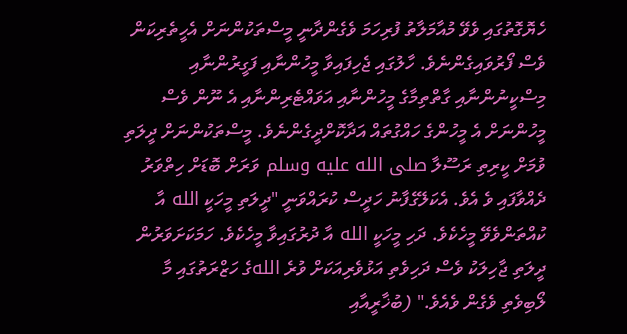ހެޔޮގޮތުގައި ވެވޭ މުއާމަލާތު ފުރިހަމަ ވެގެންދާނީ މީސްތަކުންނަށް އެހީތެރިކަން ވެސް ފޯރުވައިގެންނެވެ. ހާލުގައި ޖެހިފައިވާ މީހުންނާއި ފަގީރުންނާއި މިސްކީނުންނާއި ގާތްތިމާގެ މީހުންނާއި އަވައްޓެރިންނާއި އެ ނޫން ވެސް މީހުންނަށް އެ މީހުންގެ ހައްގުތައް އަދާކޮށްދީގެންނެވެ. މީސްތަކުންނަށް ދީލަތި ވުމަށް ކީރިތި ރަސޫލާ صلى الله عليه وسلم ވަރަށް ބޮޑަށް ހިތްވަރު ދެއްވާފައި ވެ އެވެ. އެކަލޭގެފާނު ހަދީސް ކުރައްވަނީ "ދީލަތި މީހަކީ الله އާ ކުއްތަންވެވޭ މީހެކެވެ. ދަހި މީހަކީ الله އާ ދުރުގައިވާ މީހެކެވެ. ހަމަކަށަވަރުން ދީލަތި ޖާހިލަކު ވެސް ދަހިވެތި އަޅުވެރިއަކަށް ވުރެ اللهގެ ހަޒްރަތުގައި މާ ލޯބިވެތި ވެގެން ވެއެވެ." (ބުޚާރީއާއި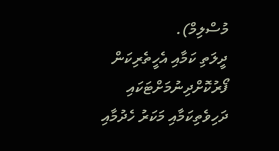މުސްލިމް).
ދީލަތި ކަމާއި އެހީތެރިކަން ފޯރުކޮށްދިނުމަށްޓަކައި ދަހިވެތިކަމާއި މަކަރު ހެދުމާއި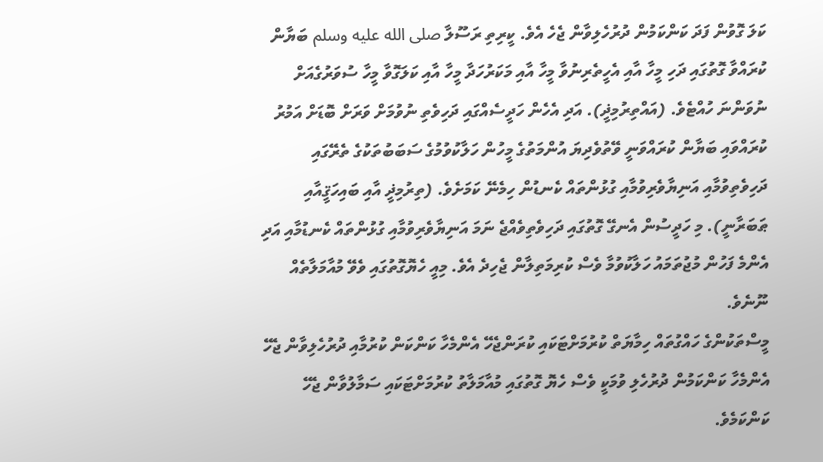ކަލަ ގޮވުން ފަދަ ކަންކަމުން ދުރުހެލިވާން ޖެހެ އެވެ. ކީރިތި ރަސޫލާ صلى الله عليه وسلم ބަޔާން ކުރައްވާ ގޮތުގައި ދަހި މީހާ އާއި އެހީތެރިނުވާ މީހާ އާއި މަކަރުހަދާ މީހާ އާއި ކަލަގޮވާ މީހާ ސުވަރުގެއަށް ނުވަންނަ ހުއްޓެވެ. (އައްތިރުމިޛީ). އަދި އެހެން ހަދީސެއްގައި ދަހިވެތި ނުވުމަށް ވަރަށް ބޮޑަށް އަމުރު ކުރައްވައި ބަޔާން ކުރައްވަނީ ވޭތުވެދިޔަ އުންމަތުގެ މީހުން ހަލާކުވުމުގެ ސަބަބުތަކުގެ ތެރޭގައި ދަހިވެތިވުމާއި އަނިޔާވެރިވުމާއި ގުޅުންތައް ކެނޑުން ހިމެނޭ ކަމަށެވެ. (ތިރުމިޛީ އާއި ބައިހަޤީއާއި ޠަބަރާނީ). މި ހަދީސުން އެނގޭ ގޮތުގައި ދަހިވެތިވެއްޖެ ނަމަ އަނިޔާވެރިވުމާއި ގުޅުންތައް ކެނޑުމާއި އަދި އެންމެ ފަހުން މުޖުތަމައު ހަލާކުވުމާ ވެސް ކުރިމަތިލާން ޖެހިދެ އެވެ. މިއީ ހެޔޮގޮތުގައި ވެވޭ މުއާމަލާތެއް ނޫނެވެ.
މީސްތަކުންގެ ހައްގުތައް ހިމާޔަތް ކުރުމަށްޓަކައި ކުރަންޖެހޭ އެންމެހާ ކަންކަން ކުރުމާއި ދުރުހެލިވާން ޖެހޭ އެންމެހާ ކަންކަމުން ދުރުހެލި ވުމަކީ ވެސް ހެޔޮ ގޮތުގައި މުއާމަލާތު ކުރުމަށްޓަކައި ސަމާލުވާން ޖެހޭ ކަންކަމެވެ.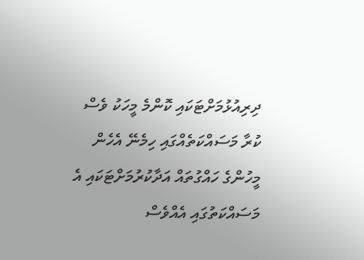ދިރިއުޅުމަށްޓަކައި ކޮންމެ މީހަކު ވެސް ކުރާ މަސައްކަތެއްގައި ހިމެނޭ އެހެން މީހުންގެ ހައްގުތައް އަދާކުރުމަށްޓަކައި އެ މަސައްކަތުގައި އެއްވެސް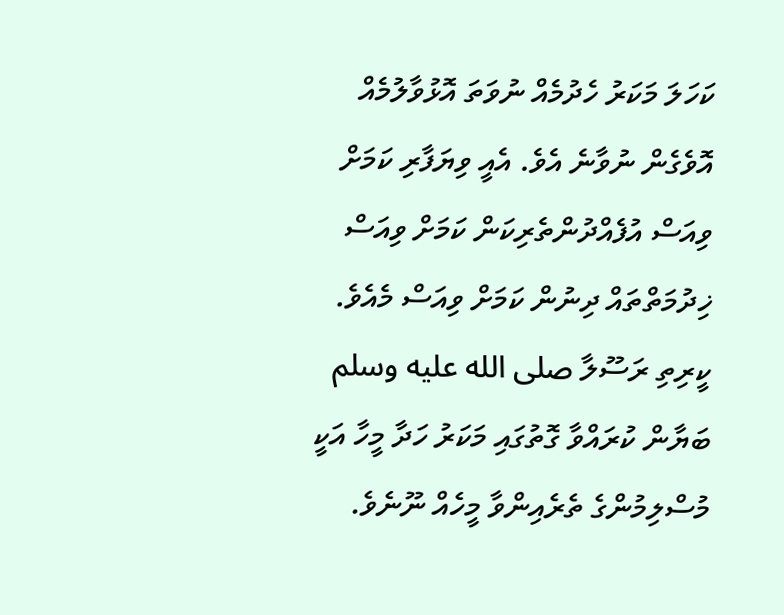ކަހަލަ މަކަރު ހެދުމެއް ނުވަތަ އޮޅުވާލުމެއް އޮވެގެން ނުވާނެ އެވެ. އެއީ ވިޔަފާރި ކަމަށް ވިއަސް އުފެއްދުންތެރިކަން ކަމަށް ވިއަސް ޚިދުމަތްތައް ދިނުން ކަމަށް ވިއަސް މެއެވެ. ކީރިތި ރަސޫލާ صلى الله عليه وسلم ބަޔާން ކުރައްވާ ގޮތުގައި މަކަރު ހަދާ މީހާ އަކީ މުސްލިމުންގެ ތެރެއިންވާ މީހެއް ނޫނެވެ.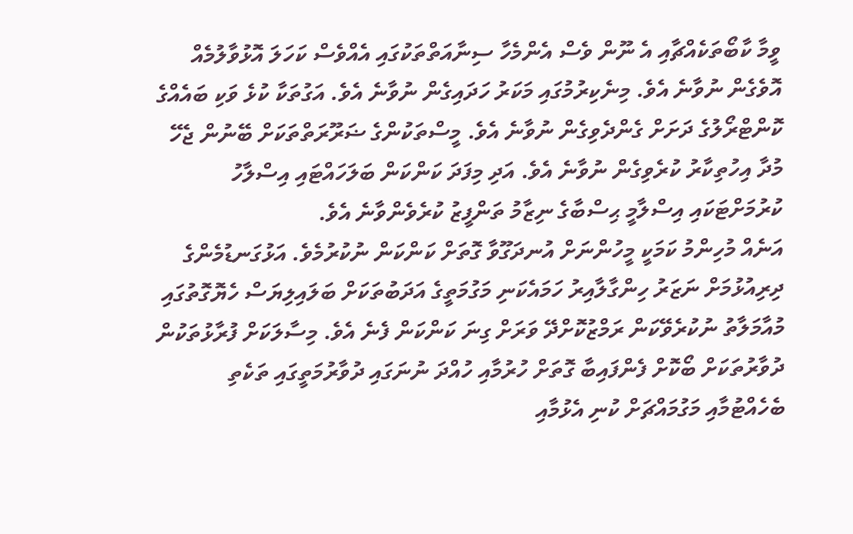ވީމާ ކާބޯތަކެއްޗާއި އެ ނޫން ވެސް އެންމެހާ ސިނާއަތްތަކުގައި އެއްވެސް ކަހަލަ އޮޅުވާލުމެއް އޮވެގެން ނުވާނެ އެވެ. މިނެކިރުމުގައި މަކަރު ހަދައިގެން ނުވާނެ އެވެ. އަގުތަކާ ކުޅެ ވަކި ބައެއްގެ ކޮންޓްރޯލުގެ ދަށަށް ގެންދެވިގެން ނުވާނެ އެވެ. މީސްތަކުންގެ ޟަރޫރަތްތަކަށް ބޭނުން ޖެހޭ މުދާ އިހުތިކާރު ކުރެވިގެން ނުވާނެ އެވެ. އަދި މިފަދަ ކަންކަން ބަލަހައްޓައި އިސްލާހު ކުރުމަށްޓަކައި އިސްލާމީ ޙިސްބާގެ ނިޒާމު ތަންފީޒު ކުރެވެންވާނެ އެވެ.
އަނެއް މުހިންމު ކަމަކީ މީހުންނަށް އުނދަގޫވާ ގޮތަށް ކަންކަން ނުކުރުމެވެ. އަޅުގަނޑުމެންގެ ދިރިއުޅުމަށް ނަޒަރު ހިންގާލާއިރު ހަމައެކަނި މަގުމަތީގެ އަދަބުތަކަށް ބަލައިލިޔަސް ހެޔޮގޮތުގައި މުއާމަލާތު ނުކުރެވޭކަން ރަމްޒުކޮށްދޭ ވަރަށް ގިނަ ކަންކަން ފެނެ އެވެ. މިސާލަކަށް ފުރާޅުތަކުން ދުވާރުތަކަށް ބޯކޮށް ފެންފައިބާ ގޮތަށް ހުރުމާއި ހުއްދަ ނުނަގައި ދުވާރުމަތީގައި ތަކެތި ބެހެއްޓުމާއި މަގުމައްޗަށް ކުނި އެޅުމާއި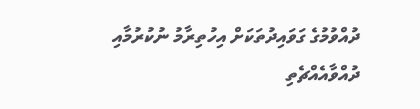ދުއްވުމުގެ ގަވައިދުތަކަށް އިހުތިރާމު ނުކުރުމާއި ދުއްވާއެއްޗެތި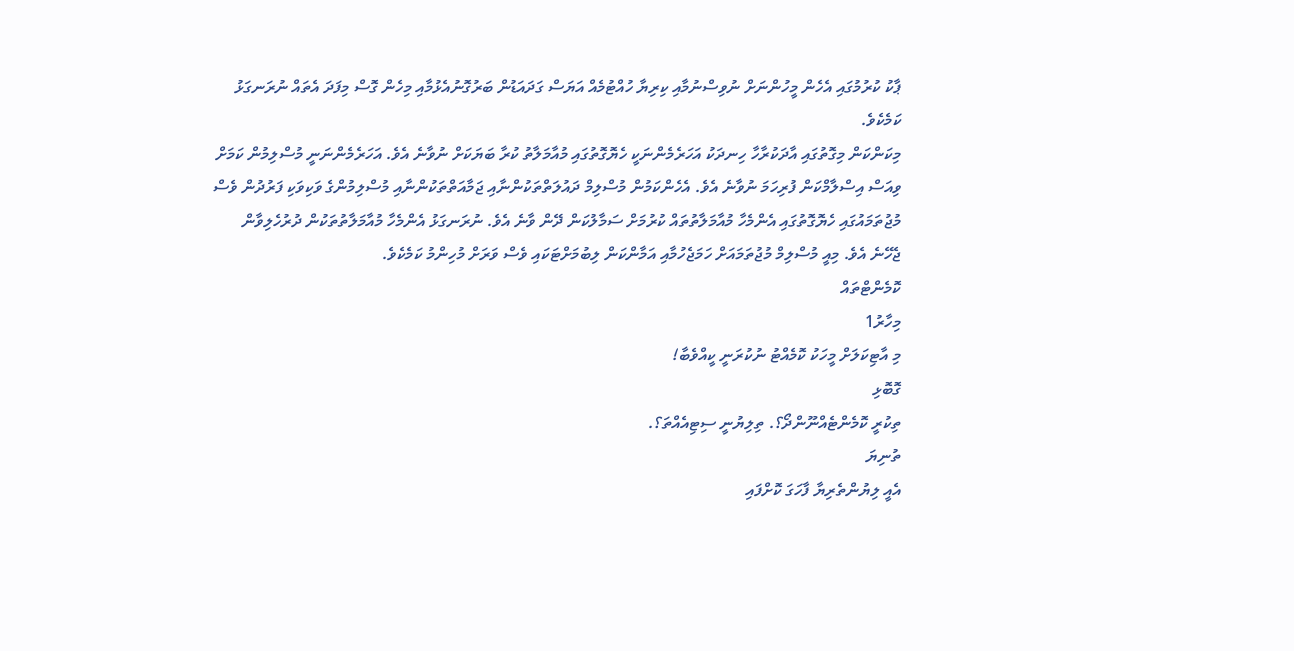ޕާކު ކުރުމުގައި އެހެން މީހުންނަށް ނުވިސްނުމާއި ކިރިޔާ ހުއްޓުމެއް އަޔަސް ގަދައަޑުން ބަރުގޮނުއެޅުމާއި މިހެން ގޮސް މިފަދަ އެތައް ނުރަނގަޅު ކަމެކެވެ.
މިކަންކަން މިގޮތުގައި އާދަކުރާހާ ހިނދަކު އަހަރެމެންނަކީ ހެޔޮގޮތުގައި މުއާމަލާތު ކުރާ ބަޔަކަށް ނުވާނެ އެވެ. އަހަރެމެންނަނީ މުސްލިމުން ކަމަށް ވިއަސް އިސްލާމްކަން ފުރިހަމަ ނުވާނެ އެވެ. އެހެންކަމުން މުސްލިމް ދައުލަތްތަކުންނާއި ޖަމާއަތްތަކުންނާއި މުސްލިމުންގެ ވަކިވަކި ފަރުދުން ވެސް މުޖުތަމައުގައި ހެޔޮގޮތުގައި އެންމެހާ މުއާމަލާތުތައް ކުރުމަށް ސަމާލުކަން ދޭން ވާނެ އެވެ. ނުރަނގަޅު އެންމެހާ މުއާމަލާތުތަކުން ދުރުހެލިވާން ޖެހޭނެ އެވެ. މިއީ މުސްލިމް މުޖުތަމައަށް ހަމަޖެހުމާއި އަމާންކަން ލިބުމަށްޓަކައި ވެސް ވަރަށް މުހިންމު ކަމެކެވެ.
ކޮމެންޓްތައް
މިހާރު1
މި އާޓިކަލަށް މީހަކު ކޮމެއްޓު ނުކުރަނީ ކީއްވެބާ!
ގޮބޮޅި
ތިކުރީ ކޮމެންޓެއްނޫންދޯ؟. ތިލިޔުނީ ސިޓިއެއްތަ؟.
ތުނިޔަ
އެއީ ލިޔުންތެރިޔާ ފާހަގަ ކޮށްފައި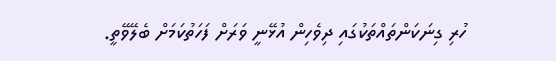ހުރި ގިނަކަންތައްތަކުގައި ދިވެހިން އުޅޭނީ ވަރަށް ފަހަތުކަމަށް ބެލޭވޭތީ.